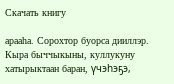Скачать книгу

арааһа. Сорохтор буорса дииллэр. Кыра быччыкыны, куллукуну хатырыктаан баран, үчэһэҕэ,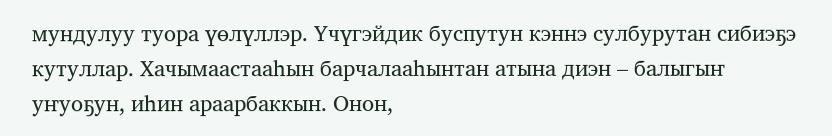мундулуу туора үөлүллэр. Үчүгэйдик буспутун кэннэ сулбурутан сибиэҕэ кутуллар. Хачымаастааһын барчалааһынтан атына диэн – балыгыҥ уҥуоҕун, иһин араарбаккын. Онон,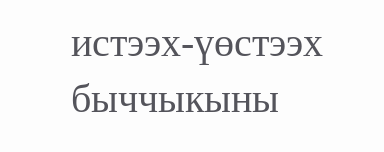истээх-үөстээх быччыкыны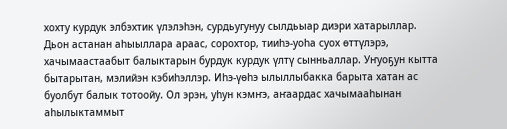хохту курдук элбэхтик үлэлэһэн, сурдьугунуу сылдьыар диэри хатарыллар. Дьон астанан аһыыллара араас, сорохтор, тииһэ-уоһа суох өттүлэрэ, хачымаастаабыт балыктарын бурдук курдук үлтү сынньаллар. Уҥуоҕун кытта бытарытан, мэлийэн кэбиһэллэр. Иһэ-үөһэ ылыллыбакка барыта хатан ас буолбут балык тотоойу. Ол эрэн, уһун кэмҥэ, аҥаардас хачымааһынан аһылыктаммыт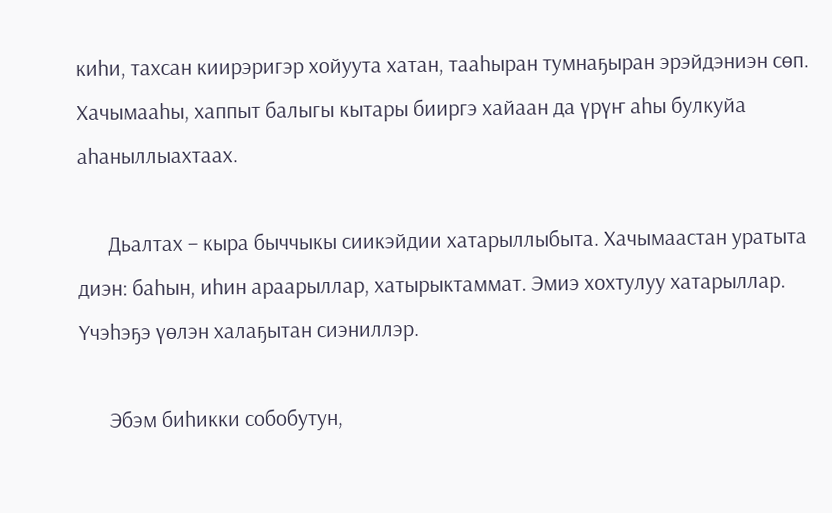киһи, тахсан киирэригэр хойуута хатан, тааһыран тумнаҕыран эрэйдэниэн сөп. Хачымааһы, хаппыт балыгы кытары бииргэ хайаан да үрүҥ аһы булкуйа аһаныллыахтаах.

      Дьалтах – кыра быччыкы сиикэйдии хатарыллыбыта. Хачымаастан уратыта диэн: баһын, иһин араарыллар, хатырыктаммат. Эмиэ хохтулуу хатарыллар. Үчэһэҕэ үөлэн халаҕытан сиэниллэр.

      Эбэм биһикки собобутун,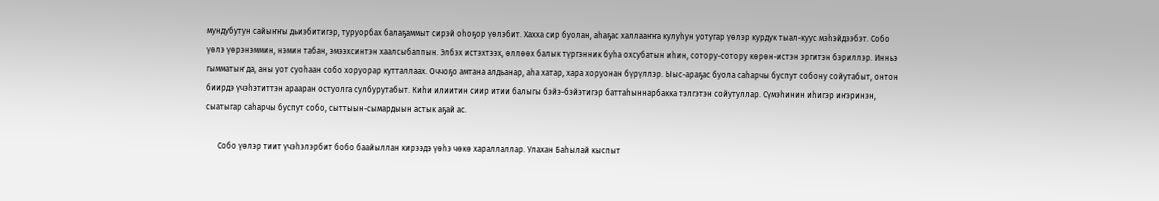мундубутун сайыҥҥы дьиэбитигэр, туруорбах балаҕаммыт сирэй оһоҕор үөлэбит. Хахха сир буолан, аһаҕас халлааҥҥа кулуһун уотугар үөлэр курдук тыал-куус мэһэйдээбэт. Собо үөлэ үөрэнэммин, нэмин табан, эмээхсинтэн хаалсыбаппын. Элбэх истэхтээх, өллөөх балык түргэнник буһа охсубатын иһин, сотору-сотору көрөн-истэн эргитэн бэриллэр. Инньэ гымматыҥ да, аны уот суоһаан собо хоруорар кутталлаах. Оччоҕо амтана алдьанар, аһа хатар, хара хоруонан бүрүллэр. Ыыс-араҕас буола саһарчы буспут собону сойутабыт, онтон биирдэ үчэһэтиттэн арааран остуолга сулбурутабыт. Киһи илиитин сиир итии балыгы бэйэ-бэйэтигэр баттаһыннарбакка тэлгэтэн сойутуллар. Сүмэһинин иһигэр иҥэринэн, сыатыгар саһарчы буспут собо, сыттыын-сымардыын астык аҕай ас.

      Собо үөлэр тиит үчэһэлэрбит бобо баайыллан кирээдэ үөһэ чөкө хараллаллар. Улахан Баһылай кыспыт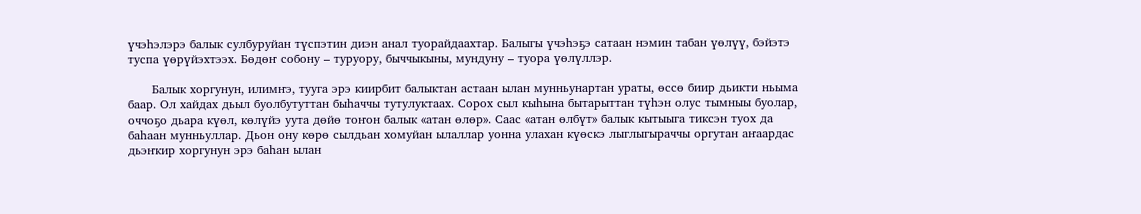үчэһэлэрэ балык сулбуруйан түспэтин диэн анал туорайдаахтар. Балыгы үчэһэҕэ сатаан нэмин табан үөлүү, бэйэтэ туспа үөрүйэхтээх. Бөдөҥ собону – туруору, быччыкыны, мундуну – туора үөлүллэр.

      Балык хоргунун, илимҥэ, тууга эрэ киирбит балыктан астаан ылан мунньунартан ураты, өссө биир дьикти ньыма баар. Ол хайдах дьыл буолбутуттан быһаччы тутулуктаах. Сорох сыл кыһына бытарыттан түһэн олус тымныы буолар, оччоҕо дьара күөл, көлүйэ уута дөйө тоҥон балык «атан өлөр». Саас «атан өлбүт» балык кытыыга тиксэн туох да баһаан мунньуллар. Дьон ону көрө сылдьан хомуйан ылаллар уонна улахан күөскэ лыглыгыраччы оргутан аҥаардас дьэҥкир хоргунун эрэ баһан ылан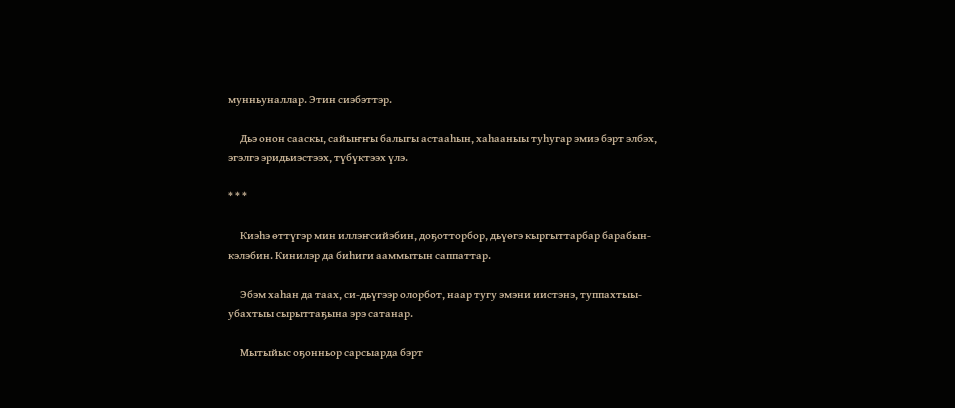мунньуналлар. Этин сиэбэттэр.

      Дьэ онон сааскы, сайыҥҥы балыгы астааһын, хаһааныы туһугар эмиэ бэрт элбэх, эгэлгэ эридьиэстээх, түбүктээх үлэ.

* * *

      Киэһэ өттүгэр мин иллэҥсийэбин, доҕотторбор, дьүөгэ кыргыттарбар барабын-кэлэбин. Кинилэр да биһиги ааммытын саппаттар.

      Эбэм хаһан да таах, си-дьүгээр олорбот, наар тугу эмэни иистэнэ, туппахтыы-убахтыы сырыттаҕына эрэ сатанар.

      Мытыйыс оҕонньор сарсыарда бэрт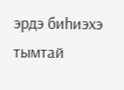эрдэ биһиэхэ тымтай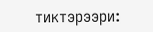тиктэрээри: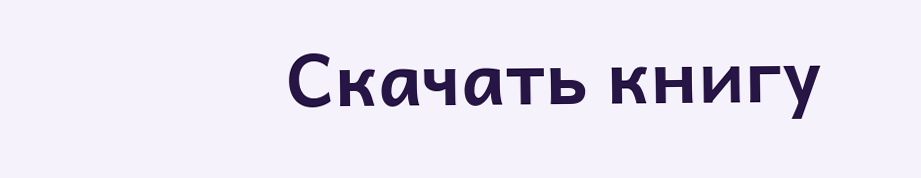Скачать книгу